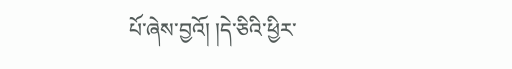པོ་ཞེས་བྱའོ། །དེ་ཅིའི་ཕྱིར་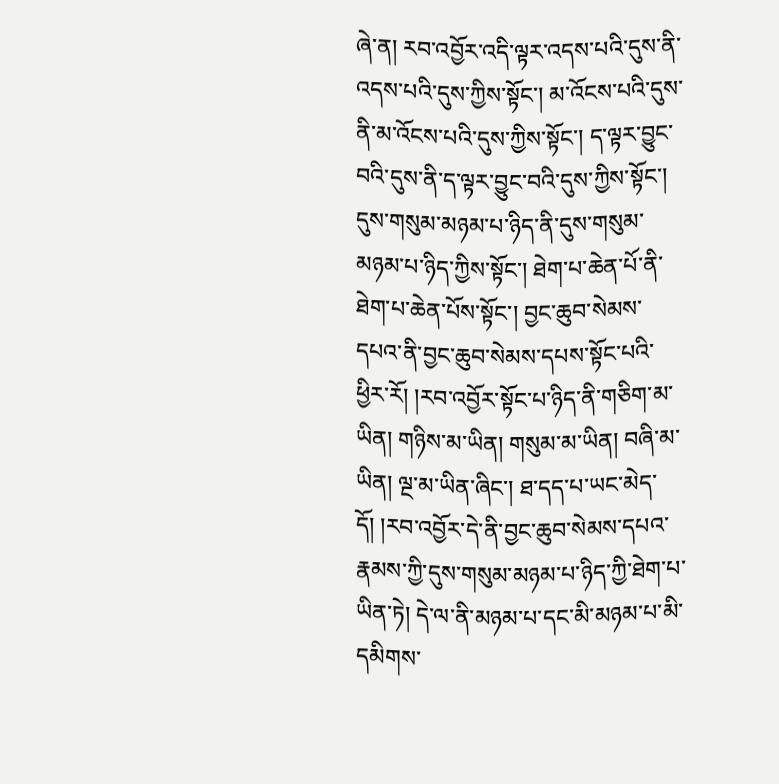ཞེ་ན། རབ་འབྱོར་འདི་ལྟར་འདས་པའི་དུས་ནི་འདས་པའི་དུས་ཀྱིས་སྟོང་། མ་འོངས་པའི་དུས་ནི་མ་འོངས་པའི་དུས་ཀྱིས་སྟོང་། ད་ལྟར་བྱུང་བའི་དུས་ནི་ད་ལྟར་བྱུང་བའི་དུས་ཀྱིས་སྟོང་། དུས་གསུམ་མཉམ་པ་ཉིད་ནི་དུས་གསུམ་མཉམ་པ་ཉིད་ཀྱིས་སྟོང་། ཐེག་པ་ཆེན་པོ་ནི་ཐེག་པ་ཆེན་པོས་སྟོང་། བྱང་ཆུབ་སེམས་དཔའ་ནི་བྱང་ཆུབ་སེམས་དཔས་སྟོང་པའི་ཕྱིར་རོ། །རབ་འབྱོར་སྟོང་པ་ཉིད་ནི་གཅིག་མ་ཡིན། གཉིས་མ་ཡིན། གསུམ་མ་ཡིན། བཞི་མ་ཡིན། ལྔ་མ་ཡིན་ཞིང་། ཐ་དད་པ་ཡང་མེད་དོ། །རབ་འབྱོར་དེ་ནི་བྱང་ཆུབ་སེམས་དཔའ་རྣམས་ཀྱི་དུས་གསུམ་མཉམ་པ་ཉིད་ཀྱི་ཐེག་པ་ཡིན་ཏེ། དེ་ལ་ནི་མཉམ་པ་དང་མི་མཉམ་པ་མི་དམིགས་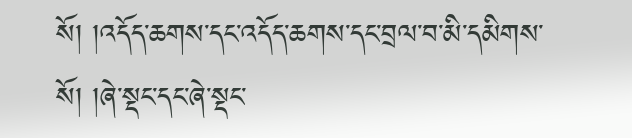སོ། །འདོད་ཆགས་དང་འདོད་ཆགས་དང་བྲལ་བ་མི་དམིགས་སོ། །ཞེ་སྡང་དང་ཞེ་སྡང་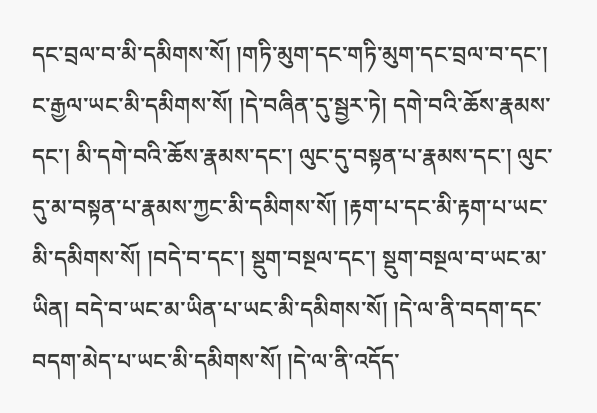དང་བྲལ་བ་མི་དམིགས་སོ། །གཏི་མུག་དང་གཏི་མུག་དང་བྲལ་བ་དང་། ང་རྒྱལ་ཡང་མི་དམིགས་སོ། །དེ་བཞིན་དུ་སྦྱར་ཏེ། དགེ་བའི་ཆོས་རྣམས་དང་། མི་དགེ་བའི་ཆོས་རྣམས་དང་། ལུང་དུ་བསྟན་པ་རྣམས་དང་། ལུང་དུ་མ་བསྟན་པ་རྣམས་ཀྱང་མི་དམིགས་སོ། །རྟག་པ་དང་མི་རྟག་པ་ཡང་མི་དམིགས་སོ། །བདེ་བ་དང་། སྡུག་བསྔལ་དང་། སྡུག་བསྔལ་བ་ཡང་མ་ཡིན། བདེ་བ་ཡང་མ་ཡིན་པ་ཡང་མི་དམིགས་སོ། །དེ་ལ་ནི་བདག་དང་བདག་མེད་པ་ཡང་མི་དམིགས་སོ། །དེ་ལ་ནི་འདོད་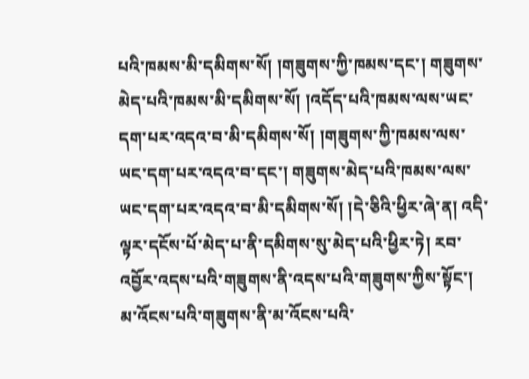པའི་ཁམས་མི་དམིགས་སོ། །གཟུགས་ཀྱི་ཁམས་དང་། གཟུགས་མེད་པའི་ཁམས་མི་དམིགས་སོ། །འདོད་པའི་ཁམས་ལས་ཡང་དག་པར་འདའ་བ་མི་དམིགས་སོ། །གཟུགས་ཀྱི་ཁམས་ལས་ཡང་དག་པར་འདའ་བ་དང་། གཟུགས་མེད་པའི་ཁམས་ལས་ཡང་དག་པར་འདའ་བ་མི་དམིགས་སོ། །དེ་ཅིའི་ཕྱིར་ཞེ་ན། འདི་ལྟར་དངོས་པོ་མེད་པ་ནི་དམིགས་སུ་མེད་པའི་ཕྱིར་ཏེ། རབ་འབྱོར་འདས་པའི་གཟུགས་ནི་འདས་པའི་གཟུགས་ཀྱིས་སྟོང་། མ་འོངས་པའི་གཟུགས་ནི་མ་འོངས་པའི་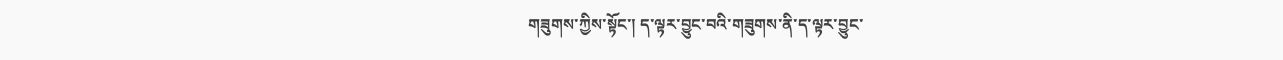གཟུགས་ཀྱིས་སྟོང་། ད་ལྟར་བྱུང་བའི་གཟུགས་ནི་ད་ལྟར་བྱུང་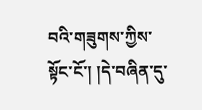བའི་གཟུགས་ཀྱིས་སྟོང་ངོ་། །དེ་བཞིན་དུ་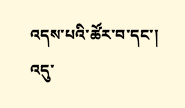འདས་པའི་ཚོར་བ་དང་། འདུ་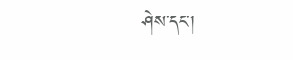ཤེས་དང་།